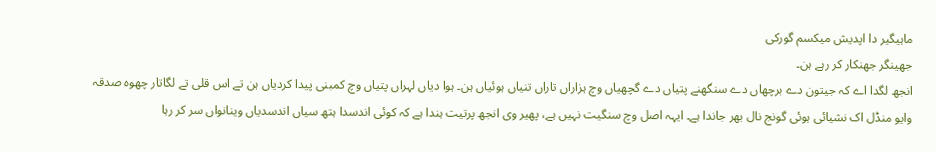ماہیگیر دا اپدیش میکسم گورکی
جھینگر جھنکار کر رہے ہن۔
انجھ لگدا اے کہ جیتون دے برچھاں دے سنگھنے پتیاں دے گچھیاں وچ ہزاراں تاراں تنیاں ہوئیاں ہن۔ ہوا دیاں لہراں پتیاں وچ کمبنی پیدا کردیاں ہن تے اس قلی تے لگاتار چھوہ صدقہ وایو منڈل اک نشیائی ہوئی گونج نال بھر جاندا ہے۔ ایہہ اصل وچ سنگیت نہیں ہے، پھیر وی انجھ پرتیت ہندا ہے کہ کوئی اندسدا ہتھ سیاں اندسدیاں وینانواں سر کر رہا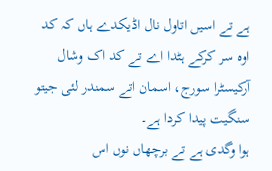ہے تے اسیں اتاول نال اڈیکدے ہاں کہ کد اوہ سر کرکے ہٹدا اے تے کد اک وشال آرکیسٹرا سورج، اسمان اتے سمندر لئی جیتو سنگیت پیدا کردا ہے۔
ہوا وگدی ہے تے برچھاں نوں اس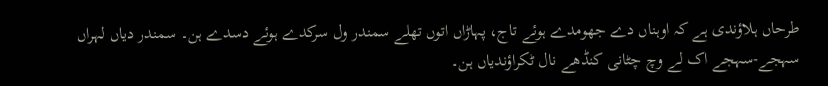طرحاں ہلاؤندی ہے کہ اوہناں دے جھومدے ہوئے تاج، پہاڑاں اتوں تھلے سمندر ول سرکدے ہوئے دسدے ہن۔ سمندر دیاں لہراں سہجے-سہجے اک لے وچ چٹانی کنڈھے نال ٹکراؤندیاں ہن۔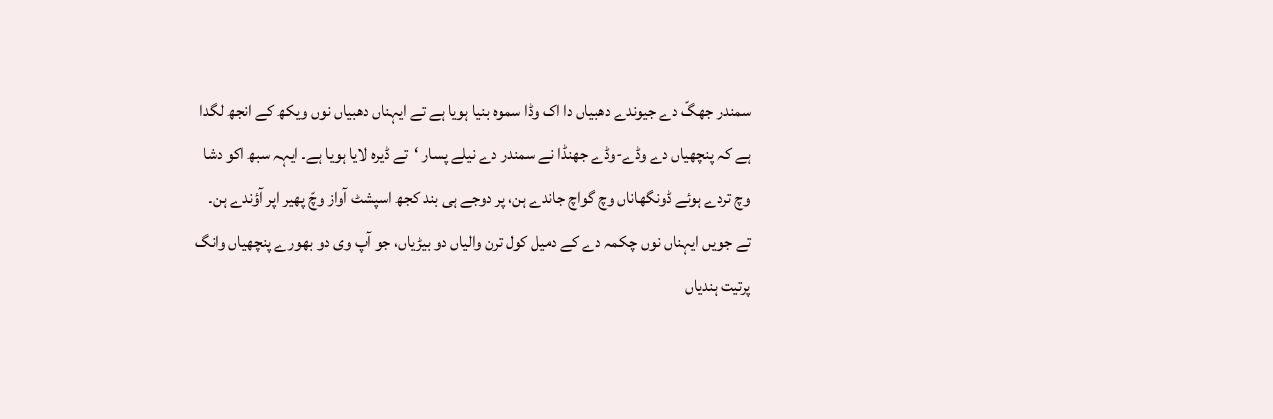سمندر جھگّ دے جیوندے دھبیاں دا اک وڈا سموہ بنیا ہویا ہے تے ایہناں دھبیاں نوں ویکھ کے انجھ لگدا ہے کہ پنچھیاں دے وڈے-وڈے جھنڈا نے سمندر دے نیلے پسار ‘تے ڈیرہ لایا ہویا ہے۔ ایہہ سبھ اکو دشا وچ تردے ہوئے ڈونگھاناں وچ گواچ جاندے ہن، پر دوجے ہی بند کجھ اسپشٹ آواز وچّ پھیر اپر آؤندے ہن۔ تے جویں ایہناں نوں چکمہ دے کے دمیل کول ترن والیاں دو بیڑیاں، جو آپ وی دو بھورے پنچھیاں وانگ پرتیت ہندیاں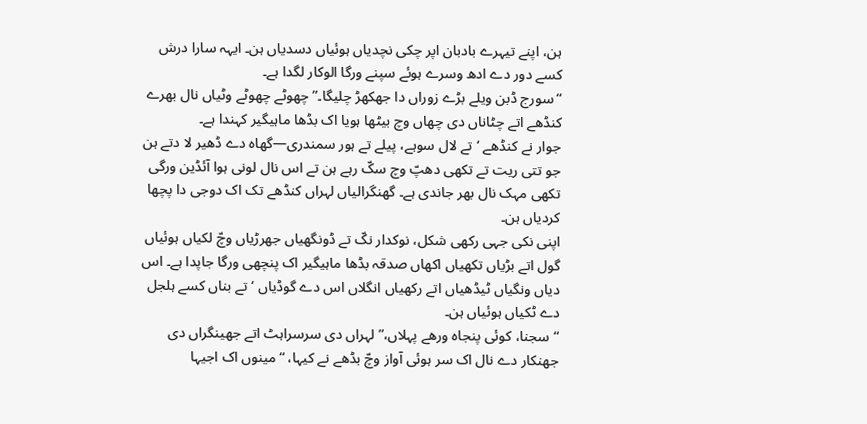ہن، اپنے تیہرے بادبان اپر چکی نچدیاں ہوئیاں دسدیاں ہن۔ ایہہ سارا درش کسے دور دے ادھ وسرے ہوئے سپنے ورگا الوکار لگدا ہے۔
“سورج ڈبن ویلے بڑے زوراں دا جھکھڑ چلیگا۔” چھوٹے چھوٹے وٹیاں نال بھرے کنڈھے اتے چٹاناں دی چھاں وچ بیٹھا ہویا اک بڈھا ماہیگیر کہندا ہے۔
جوار نے کنڈھے ‘تے لال سوہے، پیلے تے ہور سمندری—گھاہ دے ڈھیر لا دتے ہن جو تتی ریت تے تکھی دھپّ وچ سکّ رہے ہن تے اس نال لونی ہوا آئڈین ورگی تکھی مہک نال بھر جاندی ہے۔ گھنگرالیاں لہراں کنڈھے تک اک دوجی دا پچھا کردیاں ہن۔
اپنی نکی جہی رکھی شکل، نوکدار نکّ تے ڈونگھیاں جھرڑیاں وچّ لکیاں ہوئیاں گول اتے بڑیاں تکھیاں اکھاں صدقہ بڈھا ماہیگیر اک پنچھی ورگا جاپدا ہے۔ اس دیاں ونگیاں ٹیڈھیاں اتے رکھیاں انگلاں اس دے گوڈیاں ‘تے بناں کسے ہلجل دے ٹکیاں ہوئیاں ہن۔
“سجنا، کوئی پنجاہ ورھے پہلاں،” لہراں دی سرسراہٹ اتے جھینگراں دی جھنکار دے نال اک سر ہوئی آواز وچّ بڈھے نے کیہا، “مینوں اک اجیہا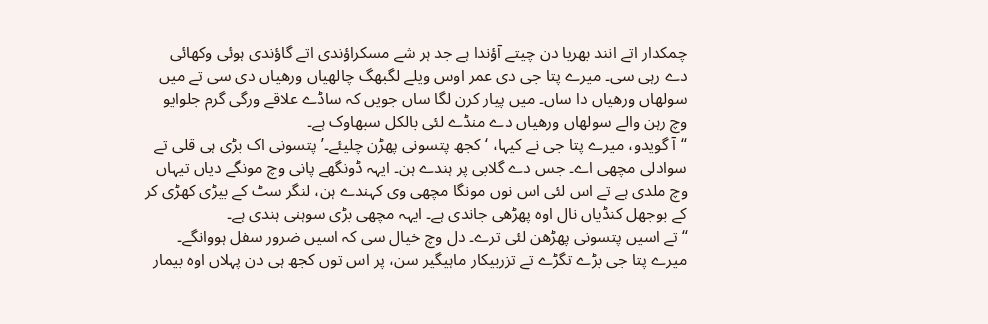چمکدار اتے انند بھریا دن چیتے آؤندا ہے جد ہر شے مسکراؤندی اتے گاؤندی ہوئی وکھائی دے رہی سی۔ میرے پتا جی دی عمر اوس ویلے لگبھگ چالھیاں ورھیاں دی سی تے میں سولھاں ورھیاں دا ساں۔ میں پیار کرن لگا ساں جویں کہ ساڈے علاقے ورگی گرم جلوایو وچ رہن والے سولھاں ورھیاں دے منڈے لئی بالکل سبھاوک ہے۔
“آ گویدو، میرے پتا جی نے کیہا، ‘کجھ پتسونی پھڑن چلیئے۔’ پتسونی اک بڑی ہی قلی تے سوادلی مچھی اے۔ جس دے گلابی پر ہندے ہن۔ ایہہ ڈونگھے پانی وچ مونگے دیاں تیہاں وچ ملدی ہے تے اس لئی اس نوں مونگا مچھی وی کہندے ہن، لنگر سٹ کے بیڑی کھڑی کر کے بوجھل کنڈیاں نال اوہ پھڑھی جاندی ہے۔ ایہہ مچھی بڑی سوہنی ہندی ہے۔
“تے اسیں پتسونی پھڑھن لئی ترے۔ دل وچ خیال سی کہ اسیں ضرور سفل ہووانگے۔ میرے پتا جی بڑے تگڑے تے تزربیکار ماہیگیر سن، پر اس توں کجھ ہی دن پہلاں اوہ بیمار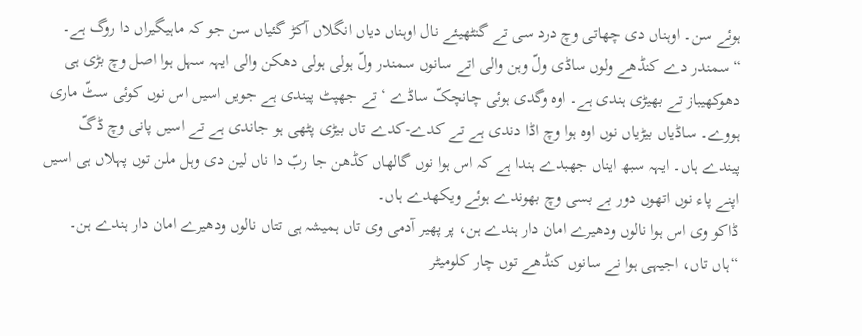ہوئے سن۔ اوہناں دی چھاتی وچ درد سی تے گنٹھیئے نال اوہناں دیاں انگلاں آکڑ گئیاں سن جو کہ ماہیگیراں دا روگ ہے۔
“سمندر دے کنڈھے ولوں ساڈی ولّ وہن والی اتے سانوں سمندر ولّ ہولی ہولی دھکن والی ایہہ سہل ہوا اصل وچ بڑی ہی دھوکھیباز تے بھیڑی ہندی ہے۔ اوہ وگدی ہوئی چانچکّ ساڈے ‘تے جھپٹ پیندی ہے جویں اسیں اس نوں کوئی سٹّ ماری ہووے۔ ساڈیاں بیڑیاں نوں اوہ ہوا وچ اڈا دندی ہے تے کدے-کدے تاں بیڑی پٹھی ہو جاندی ہے تے اسیں پانی وچ ڈگّ پیندے ہاں۔ ایہہ سبھ ایناں جھبدے ہندا ہے کہ اس ہوا نوں گالھاں کڈھن جا ربّ دا ناں لین دی وہل ملن توں پہلاں ہی اسیں اپنے پاء نوں اتھوں دور بے بسی وچ بھوندے ہوئے ویکھدے ہاں۔
ڈاکو وی اس ہوا نالوں ودھیرے امان دار ہندے ہن، پر پھیر آدمی وی تاں ہمیشہ ہی تتاں نالوں ودھیرے امان دار ہندے ہن۔
“ہاں تاں، اجیہی ہوا نے سانوں کنڈھے توں چار کلومیٹر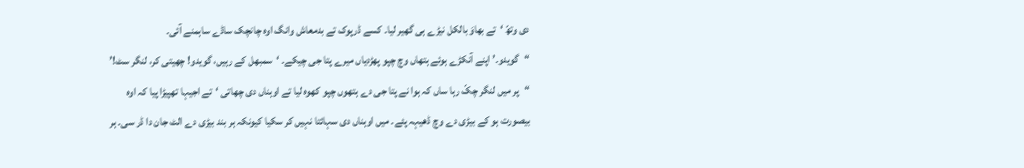دی وتھّ ‘تے بھاوَ بالکل نیڑے ہی گھیر لیا۔ کسے ڈرپوک تے بدمعاش وانگ اوہ چانچک ساڈے ساہمنے آئی۔
“گویدو۔’ اپنے آنکڑے ہوئے ہتھاں وچ چپو پھڑدیاں میرے پتا جی چیکے۔ ‘سمبھل کے رہیں، گویدو! چھیتی کر، لنگر سٹ!’
“پر میں لنگر چکّ رہا ساں کہ ہوا نے پتا جی دے ہتھوں چپو کھوہ لیا تے اوہناں دی چھاتی ‘تے اجیہا تھپیڑا پیا کہ اوہ بیصورت ہو کے بیڑی دے وچ ڈھیہہ پئے۔ میں اوہناں دی سہائتا نہیں کر سکیا کیونکہ ہر بند بیڑی دے الٹ جان دا ڈر سی۔ ہر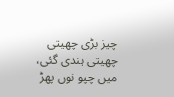چیز بڑی چھیتی چھیتی ہندی گئی، میں چپو نوں پھڑ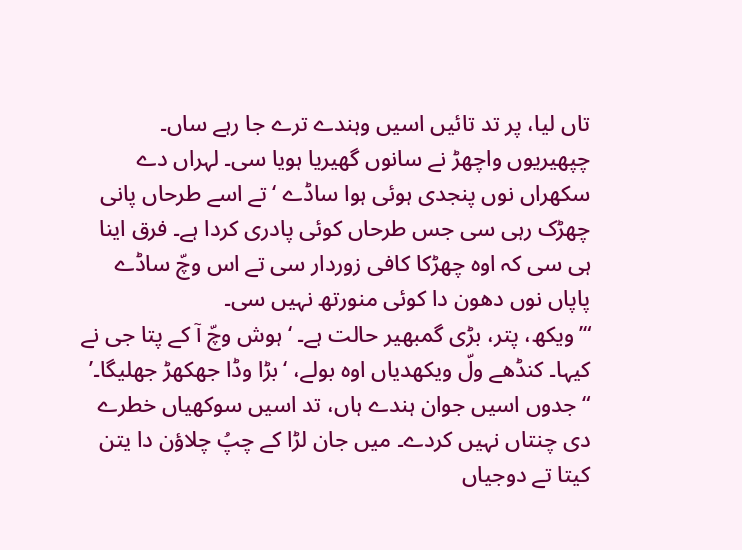تاں لیا، پر تد تائیں اسیں وہندے ترے جا رہے ساں۔ چپھیریوں واچھڑ نے سانوں گھیریا ہویا سی۔ لہراں دے سکھراں نوں پنجدی ہوئی ہوا ساڈے ‘تے اسے طرحاں پانی چھڑک رہی سی جس طرحاں کوئی پادری کردا ہے۔ فرق اینا ہی سی کہ اوہ چھڑکا کافی زوردار سی تے اس وچّ ساڈے پاپاں نوں دھون دا کوئی منورتھ نہیں سی۔
“’ویکھ، پتر، بڑی گمبھیر حالت ہے۔ ‘ ہوش وچّ آ کے پتا جی نے کیہا۔ کنڈھے ولّ ویکھدیاں اوہ بولے، ‘بڑا وڈا جھکھڑ جھلیگا۔’
“جدوں اسیں جوان ہندے ہاں، تد اسیں سوکھیاں خطرے دی چنتاں نہیں کردے۔ میں جان لڑا کے چپُ چلاؤن دا یتن کیتا تے دوجیاں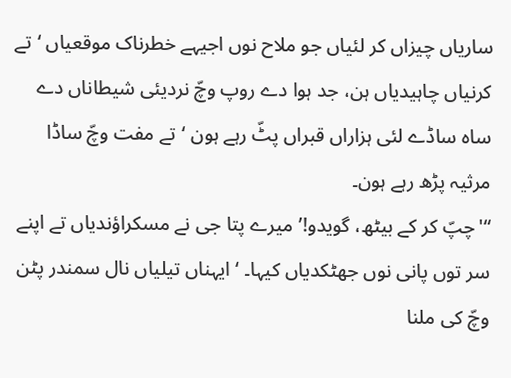ساریاں چیزاں کر لئیاں جو ملاح نوں اجیہے خطرناک موقعیاں ‘تے کرنیاں چاہیدیاں ہن، جد ہوا دے روپ وچّ نردیئی شیطاناں دے ساہ ساڈے لئی ہزاراں قبراں پٹّ رہے ہون ‘تے مفت وچّ ساڈا مرثیہ پڑھ رہے ہون۔
“'چپّ کر کے بیٹھ، گویدو!’ میرے پتا جی نے مسکراؤندیاں تے اپنے سر توں پانی نوں جھٹکدیاں کیہا۔ ‘ایہناں تیلیاں نال سمندر پٹن وچّ کی ملنا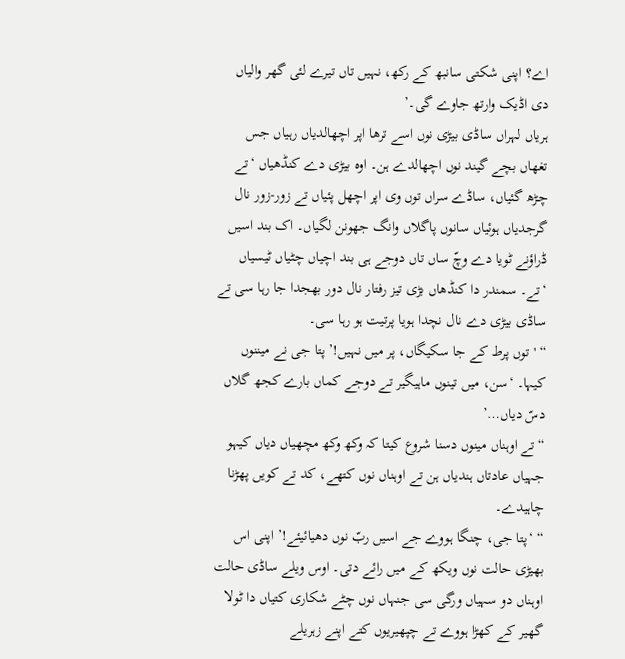اے؟ اپنی شکتی سانبھ کے رکھ، نہیں تاں تیرے لئی گھر والیاں دی اڈیک وارتھ جاوے گی۔’
ہریاں لہراں ساڈی بیڑی نوں اسے ترھا اپر اچھالدیاں رہیاں جس تغھاں بچے گیند نوں اچھالدے ہن۔ اوہ بیڑی دے کنڈھیاں ‘تے چڑھ گئیاں، ساڈے سراں توں وی اپر اچھل پئیاں تے زور-زور نال گرجدیاں ہوئیاں سانوں پاگلاں وانگ جھونن لگیاں۔ اک بند اسیں ڈراؤنے ٹویا دے وچّ ساں تاں دوجے ہی بند اچیاں چٹیاں ٹیسیاں ‘تے۔ سمندر دا کنڈھاں بڑی تیز رفتار نال دور بھجدا جا رہا سی تے ساڈی بیڑی دے نال نچدا ہویا پرتیت ہو رہا سی۔
“ 'توں پرط کے جا سکیگاں، پر میں نہیں!’ پتا جی نے میننوں کیہا۔ ‘سن، میں تینوں ماہیگیر تے دوجے کماں بارے کجھ گلاں دسّ دیاں…’
“تے اوہناں مینوں دسنا شروع کیتا کہ وکھ وکھ مچھیاں دیاں کیہو جہیاں عادتاں ہندیاں ہن تے اوہناں نوں کتھے، کد تے کویں پھڑنا چاہیدے۔
“ ‘پتا جی، چنگا ہووے جے اسیں ربّ نوں دھیائیئے!’ اپنی اس بھیڑی حالت نوں ویکھ کے میں رائے دتی۔ اوس ویلے ساڈی حالت اوہناں دو سہیاں ورگی سی جنہاں نوں چٹے شکاری کتیاں دا ٹولا گھیر کے کھڑا ہووے تے چپھیریوں کتے اپنے زہریلے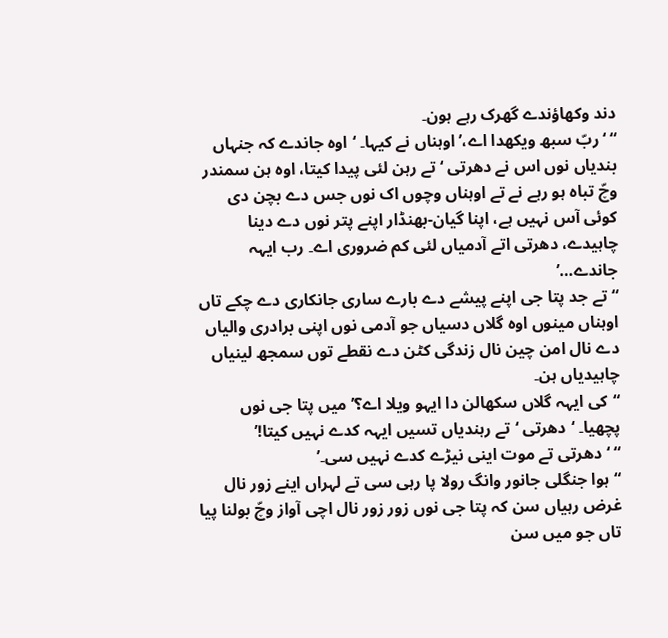دند وکھاؤندے گھرک رہے ہون۔
“ ‘ربّ سبھ ویکھدا اے،’ اوہناں نے کیہا۔ ‘اوہ جاندے کہ جنہاں بندیاں نوں اس نے دھرتی ‘تے رہن لئی پیدا کیتا، اوہ ہن سمندر وچّ تباہ ہو رہے نے تے اوہناں وچوں اک نوں جس دے بچن دی کوئی آس نہیں ہے، اپنا گیان-بھنڈار اپنے پتر نوں دے دینا چاہیدے، دھرتی اتے آدمیاں لئی کم ضروری اے۔ رب ایہہ جاندے…’
“تے جد پتا جی اپنے پیشے دے بارے ساری جانکاری دے چکے تاں اوہناں مینوں اوہ گلاں دسیاں جو آدمی نوں اپنی برادری والیاں دے نال امن چین نال زندگی کٹن دے نقطے توں سمجھ لینیاں چاہیدیاں ہن۔
“کی ایہہ گلاں سکھالن دا ایہو ویلا اے؟’ میں پتا جی نوں پچھیا۔ ‘دھرتی ‘تے رہندیاں تسیں ایہہ کدے نہیں کیتا!’
“ ‘دھرتی تے موت اینی نیڑے کدے نہیں سی۔’
“ہوا جنگلی جانور وانگ رولا پا رہی سی تے لہراں اینے زور نال غرض رہیاں سن کہ پتا جی نوں زور زور نال اچی آواز وچّ بولنا پیا تاں جو میں سن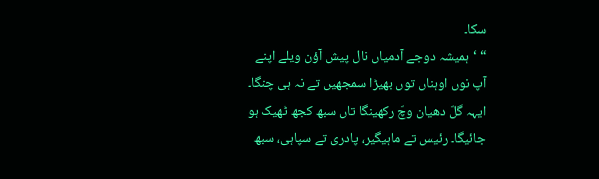سکا۔
“ ‘ہمیشہ دوجے آدمیاں نال پیش آؤن ویلے اپنے آپ نوں اوہناں توں بھیڑا سمجھیں تے نہ ہی چنگا۔ ایہہ گلّ دھیان وچّ رکھینگا تاں سبھ کجھ ٹھیک ہو جائیگا۔ رئیس تے ماہیگیر، پادری تے سپاہی، سبھ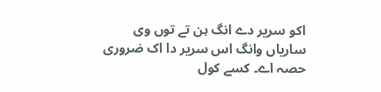اکو سریر دے انگ ہن تے توں وی ساریاں وانگ اس سریر دا اک ضروری حصہ اے۔ کسے کول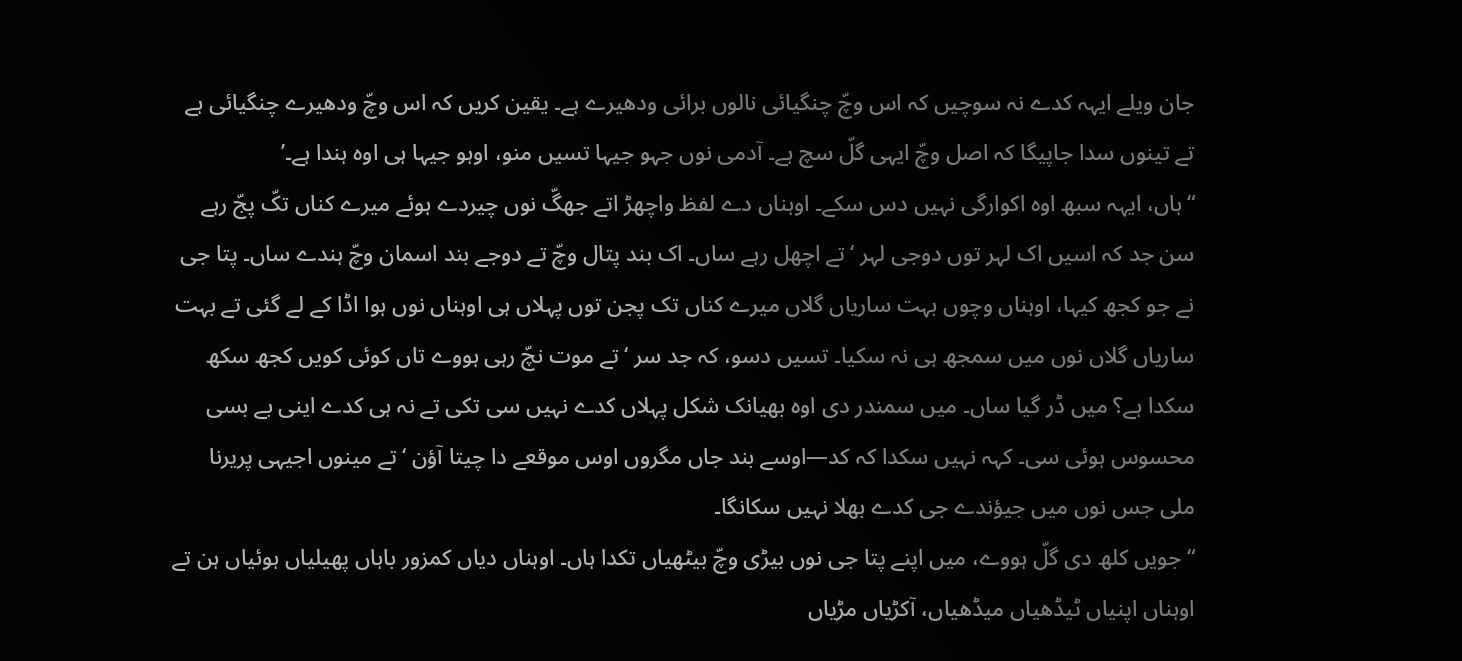جان ویلے ایہہ کدے نہ سوچیں کہ اس وچّ چنگیائی نالوں برائی ودھیرے ہے۔ یقین کریں کہ اس وچّ ودھیرے چنگیائی ہے تے تینوں سدا جاپیگا کہ اصل وچّ ایہی گلّ سچ ہے۔ آدمی نوں جہو جیہا تسیں منو، اوہو جیہا ہی اوہ ہندا ہے۔’
“ہاں، ایہہ سبھ اوہ اکوارگی نہیں دس سکے۔ اوہناں دے لفظ واچھڑ اتے جھگّ نوں چیردے ہوئے میرے کناں تکّ پجّ رہے سن جد کہ اسیں اک لہر توں دوجی لہر ‘تے اچھل رہے ساں۔ اک بند پتال وچّ تے دوجے بند اسمان وچّ ہندے ساں۔ پتا جی نے جو کجھ کیہا، اوہناں وچوں بہت ساریاں گلاں میرے کناں تک پجن توں پہلاں ہی اوہناں نوں ہوا اڈا کے لے گئی تے بہت ساریاں گلاں نوں میں سمجھ ہی نہ سکیا۔ تسیں دسو، کہ جد سر ‘تے موت نچّ رہی ہووے تاں کوئی کویں کجھ سکھ سکدا ہے؟ میں ڈر گیا ساں۔ میں سمندر دی اوہ بھیانک شکل پہلاں کدے نہیں سی تکی تے نہ ہی کدے اینی بے بسی محسوس ہوئی سی۔ کہہ نہیں سکدا کہ کد—اوسے بند جاں مگروں اوس موقعے دا چیتا آؤن ‘تے مینوں اجیہی پریرنا ملی جس نوں میں جیؤندے جی کدے بھلا نہیں سکانگا۔
“جویں کلھ دی گلّ ہووے، میں اپنے پتا جی نوں بیڑی وچّ بیٹھیاں تکدا ہاں۔ اوہناں دیاں کمزور باہاں پھیلیاں ہوئیاں ہن تے اوہناں اپنیاں ٹیڈھیاں میڈھیاں، آکڑیاں مڑیاں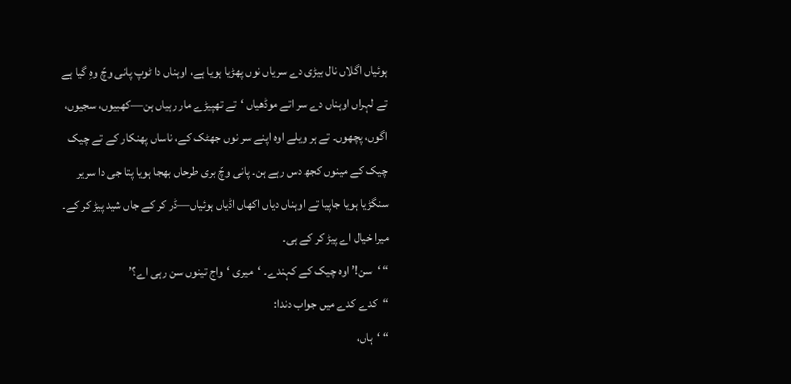ہوئیاں اگلاں نال بیڑی دے سریاں نوں پھڑیا ہویا ہے، اوہناں دا ٹوپ پانی وچّ وہِ گیا ہے تے لہراں اوہناں دے سر اتے موڈھیاں ‘تے تھپیڑے مار رہیاں ہن—کھبیوں، سجیوں، اگوں، پچھوں۔ تے ہر ویلے اوہ اپنے سر نوں جھٹک کے، ناساں پھنکار کے تے چیک چیک کے مینوں کجھ دس رہے ہن۔ پانی وچّ بری طرحاں بھجا ہویا پتا جی دا سریر سنگڑیا ہویا جاپیا تے اوہناں دیاں اکھاں اڈیاں ہوئیاں—ڈر کر کے جاں شید پیڑ کر کے۔ میرا خیال اے پیڑ کر کے ہی۔
“ ‘سن!’ اوہ چیک کے کہندے۔ ‘میری ‘واج تینوں سن رہی اے؟’
“کدے کدے میں جواب دندا:
“ ‘ہاں،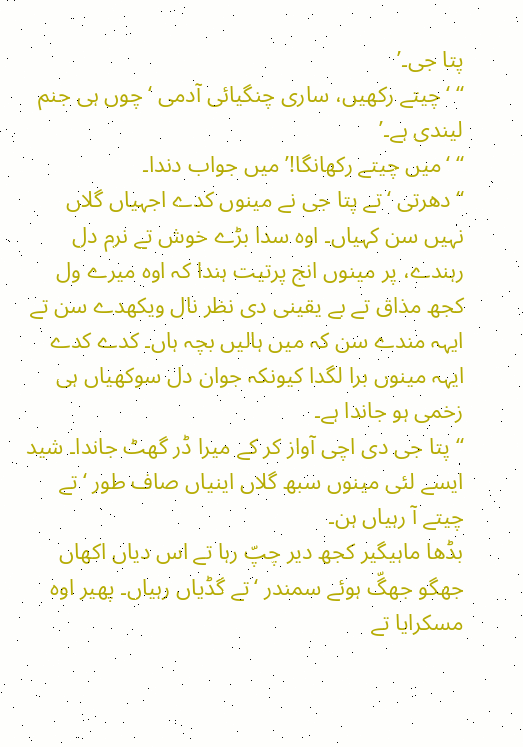پتا جی۔’
“ ‘چیتے رکھیں، ساری چنگیائی آدمی ‘چوں ہی جنم لیندی ہے۔’
“ ‘میں چیتے رکھانگا!’ میں جواب دندا۔
“دھرتی ‘تے پتا جی نے مینوں کدے اجہیاں گلاں نہیں سن کہیاں۔ اوہ سدا بڑے خوش تے نرم دل رہندے، پر مینوں انج پرتیت ہندا کہ اوہ میرے ول کجھ مذاق تے بے یقینی دی نظر نال ویکھدے سن تے ایہہ مندے سن کہ میں ہالیں بچہ ہاں۔ کدے کدے ایہہ مینوں برا لگدا کیونکہ جوان دل سوکھیاں ہی زخمی ہو جاندا ہے۔
“پتا جی دی اچی آواز کر کے میرا ڈر گھٹ جاندا۔ شید ایسے لئی مینوں سبھ گلاں اینیاں صاف طور ‘تے چیتے آ رہیاں ہن۔
بڈھا ماہیگیر کجھ دیر چپّ رہا تے اس دیاں اکھاں جھگو جھگّ ہوئے سمندر ‘تے گڈیاں رہیاں۔ پھیر اوہ مسکرایا تے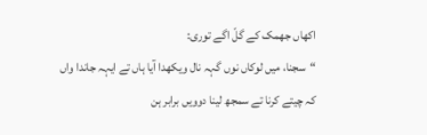اکھاں جھمک کے گلّ اگے توری:
“سجنا، میں لوکاں نوں گہہ نال ویکھدا آیا ہاں تے ایہہ جاندا واں کہ چیتے کرنا تے سمجھ لینا دوویں برابر ہن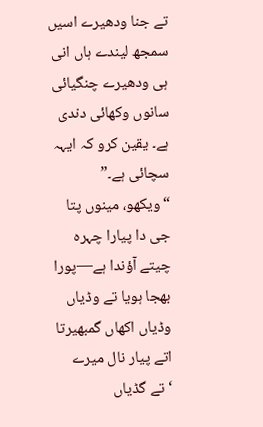تے جنا ودھیرے اسیں سمجھ لیندے ہاں انی ہی ودھیرے چنگیائی سانوں وکھائی دندی ہے۔ یقین کرو کہ ایہہ سچائی ہے۔”
“ویکھو، مینوں پتا جی دا پیارا چہرہ چیتے آؤندا ہے—پورا بھجا ہویا تے وڈیاں وڈیاں اکھاں گمبھیرتا اتے پیار نال میرے ‘تے گڈیاں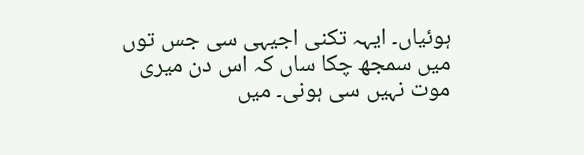ہوئیاں۔ ایہہ تکنی اجیہی سی جس توں میں سمجھ چکا ساں کہ اس دن میری موت نہیں سی ہونی۔ میں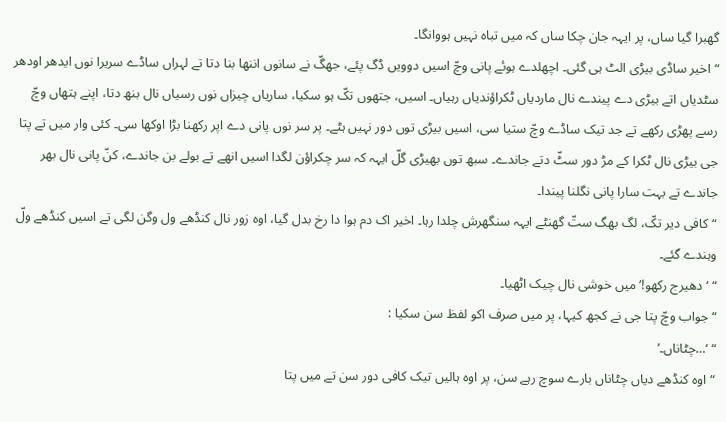گھبرا گیا ساں، پر ایہہ جان چکا ساں کہ میں تباہ نہیں ہووانگا۔
“اخیر ساڈی بیڑی الٹ ہی گئی۔ اچھلدے ہوئے پانی وچّ اسیں دوویں ڈگ پئے، جھگّ نے سانوں اننھا بنا دتا تے لہراں ساڈے سریرا نوں ایدھر اودھر سٹدیاں اتے بیڑی دے پیندے نال ماردیاں ٹکراؤندیاں رہیاں۔ اسیں، جتھوں تکّ ہو سکیا، ساریاں چیزاں نوں رسیاں نال بنھ دتا، اپنے ہتھاں وچّ رسے پھڑی رکھے تے جد تیک ساڈے وچّ ستیا سی، اسیں بیڑی توں دور نہیں ہٹے۔ پر سر نوں پانی دے اپر رکھنا بڑا اوکھا سی۔ کئی وار میں تے پتا جی بیڑی نال ٹکرا کے مڑ دور سٹّ دتے جاندے۔ سبھ توں بھیڑی گلّ ایہہ کہ سر چکراؤن لگدا اسیں انھے تے بولے بن جاندے، کنّ پانی نال بھر جاندے تے بہت سارا پانی نگلنا پیندا۔
“کافی دیر تکّ، لگ بھگ ستّ گھنٹے ایہہ سنگھرش چلدا رہا۔ اخیر اک دم ہوا دا رخ بدل گیا، اوہ زور نال کنڈھے ول وگن لگی تے اسیں کنڈھے ولّ وہندے گئے۔
“ ‘دھیرج رکھو!’ میں خوشی نال چیک اٹھیا۔
“جواب وچّ پتا جی نے کجھ کیہا، پر میں صرف اکو لفظ سن سکیا :
“ ‘…چٹاناں۔’
“اوہ کنڈھے دیاں چٹاناں بارے سوچ رہے سن، پر اوہ ہالیں تیک کافی دور سن تے میں پتا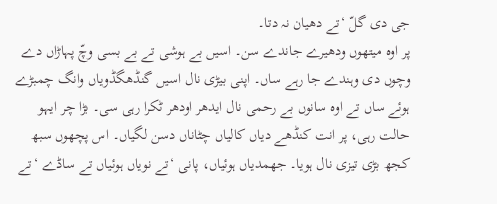جی دی گلّ ‘تے دھیان نہ دتا۔
پر اوہ میتھوں ودھیرے جاندے سن۔ اسیں بے ہوشی تے بے بسی وچّ پہاڑاں دے وچوں دی وہندے جا رہے ساں۔ اپنی بیڑی نال اسیں گنڈھگڈویاں وانگ چمبڑے ہوئے ساں تے اوہ سانوں بے رحمی نال ایدھر اودھر ٹکرا رہی سی۔ بڑا چر ایہو حالت رہی، پر انت کنڈھے دیاں کالیاں چٹاناں دسن لگیاں۔ اس پچھوں سبھ کجھ بڑی تیزی نال ہویا۔ جھمدیاں ہوئیاں، پانی ‘تے نویاں ہوئیاں تے ساڈے ‘تے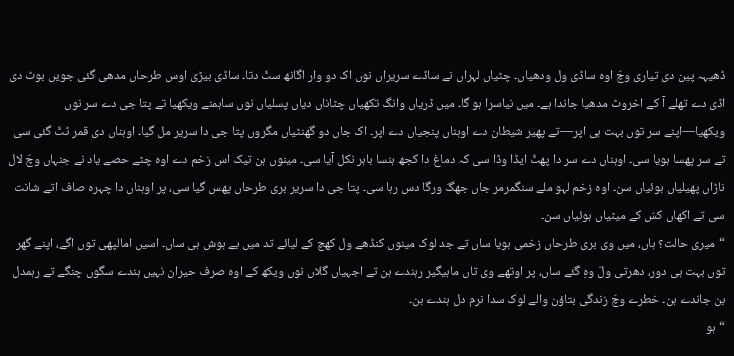ڈھیہہ پین دی تیاری وچّ اوہ ساڈی ول ودھیاں۔ چٹیاں لہراں نے ساڈے سریراں نوں اک دو وار اگانھ سٹّ دتا۔ ساڈی بیڑی اوس طرحاں مدھی گئی جویں بوٹ دی اڈی دے تھلے آ کے اخروٹ مدھیا جاندا ہے۔ میں نیاسرا ہو گا۔ میں ڈریاں وانگ تکھیاں چٹاناں دیاں پسلیاں نوں ساہمنے ویکھیا تے پتا جی دے سر نوں ویکھیا—اپنے سر توں بہت ہی اپر—تے پھیر شیطان دے اوہناں پنجیاں دے اپر۔ اک جاں دو گھنٹیاں مگروں پتا جی دا سریر مل گیا۔ اوہناں دی قمر ٹٹّ گئی سی تے سر پھسا ہویا سی۔ اوہناں دے سر دا پھٹّ ایڈا وڈا سی کہ دماغ دا کجھ ہنسا باہر نکل آیا سی۔ مینوں ہن تیک اس زخم دے اوہ چٹے حصے یاد نے جنہاں وچّ لال ناڑاں پھیلیاں ہوئیاں سن۔ اوہ زخم لہو ملے سنگمرمر جاں جھگّ ورگا دس رہا سی۔ پتا جی دا سریر بری طرحاں پھس گیا سی، پر اوہناں دا چہرہ صاف اتے شانت سی تے اکھاں کسّ کے میٹیاں ہوئیاں سن۔
“میری حالت؟ ہاں، میں وی بری طرحاں زخمی ہویا ساں تے جد لوک مینوں کنڈھے ول کھچ کے لیائے تد میں بے ہوش ہی ساں۔ اسیں امالپھی توں اگے، اپنے گھر توں بہت ہی دور، دھرتی ولّ وہِ گئے ساں، پر اوتھے وی تاں ماہیگیر رہندے ہن تے اجہیاں گلاں نوں ویکھ کے اوہ صرف حیران نہیں ہندے سگوں چنگے تے رہمدل بن جاندے ہن۔ خطرے وچّ زندگی بتاؤن والے لوک سدا نرم دل ہندے ہن۔
“ہو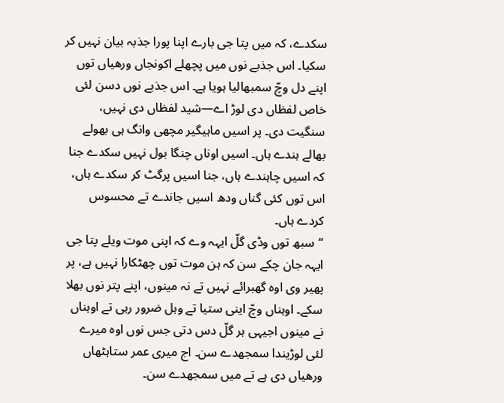سکدے، کہ میں پتا جی بارے اپنا پورا جذبہ بیان نہیں کر سکیا۔ اس جذبے نوں میں پچھلے اکونجاں ورھیاں توں اپنے دل وچّ سمبھالیا ہویا ہے۔ اس جذبے نوں دسن لئی خاص لفظاں دی لوڑ اے—شید لفظاں دی نہیں، سنگیت دی۔ پر اسیں ماہیگیر مچھی وانگ ہی بھولے بھالے ہندے ہاں۔ اسیں اوناں چنگا بول نہیں سکدے جنا کہ اسیں چاہندے ہاں، جنا اسیں پرگٹ کر سکدے ہاں، اس توں کئی گناں ودھ اسیں جاندے تے محسوس کردے ہاں۔
“سبھ توں وڈی گلّ ایہہ وے کہ اپنی موت ویلے پتا جی ایہہ جان چکے سن کہ ہن موت توں چھٹکارا نہیں ہے، پر پھیر وی اوہ گھبرائے نہیں تے نہ مینوں، اپنے پتر نوں بھلا سکے۔ اوہناں وچّ اینی ستیا تے وہل ضرور رہی تے اوہناں نے مینوں اجیہی ہر گلّ دس دتی جس نوں اوہ میرے لئی لوڑیندا سمجھدے سن۔ اج میری عمر ستاہٹھاں ورھیاں دی ہے تے میں سمجھدے سن۔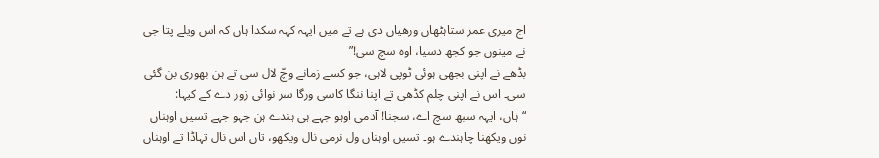اج میری عمر ستاہٹھاں ورھیاں دی ہے تے میں ایہہ کہہ سکدا ہاں کہ اس ویلے پتا جی نے مینوں جو کجھ دسیا، اوہ سچ سی!”
بڈھے نے اپنی بجھی ہوئی ٹوپی لاہی، جو کسے زمانے وچّ لال سی تے ہن بھوری بن گئی سی۔ اس نے اپنی چلم کڈھی تے اپنا ننگا کاسی ورگا سر نوائی زور دے کے کیہا:
“ہاں، ایہہ سبھ سچ اے، سجنا! آدمی اوہو جہے ہی ہندے ہن جہو جہے تسیں اوہناں نوں ویکھنا چاہندے ہو۔ تسیں اوہناں ول نرمی نال ویکھو، تاں اس نال تہاڈا تے اوہناں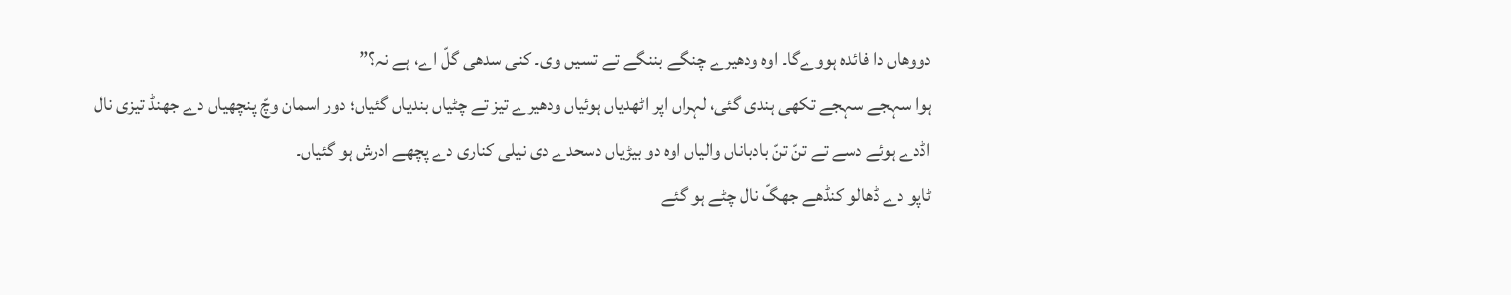دووھاں دا فائدہ ہووےگا۔ اوہ ودھیرے چنگے بننگے تے تسیں وی۔ کنی سدھی گلّ اے، ہے نہ؟”
ہوا سہجے سہجے تکھی ہندی گئی، لہراں اپر اٹھدیاں ہوئیاں ودھیرے تیز تے چٹیاں بندیاں گئیاں؛ دور اسمان وچّ پنچھیاں دے جھنڈ تیزی نال اڈدے ہوئے دسے تے تنّ تنّ بادباناں والیاں اوہ دو بیڑیاں دسحدے دی نیلی کناری دے پچھے ادرش ہو گئیاں۔
ٹاپو دے ڈھالو کنڈھے جھگّ نال چٹے ہو گئے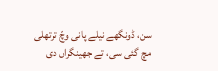سن، ڈونگھے نیلے پانی وچّ ترتھلی مچ گئی سی، تے جھینگراں دی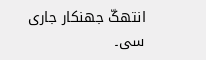انتھکّ جھنکار جاری سی۔